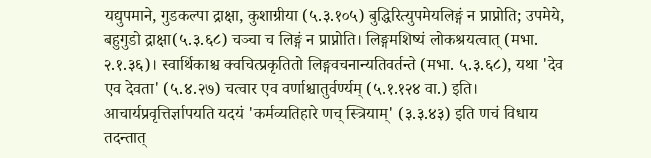यद्युपमाने, गुडकल्पा द्राक्षा, कुशाग्रीया (५.३.१०५) बुद्धिरित्युपमेयलिङ्गं न प्राप्नोति; उपमेये, बहुगुडो द्राक्षा(५.३.६८) चञ्चा च लिङ्गं न प्राप्नोति। लिङ्गमशिष्यं लोकश्रयत्वात् (मभा. २.१.३६)। स्वार्थिकाश्च क्वचित्प्रकृतितो लिङ्गवचनान्यतिवर्तन्ते (मभा. ५.३.६८), यथा 'देव एव देवता' (५.४.२७) चत्वार एव वर्णाश्चातुर्वर्ण्यम् (५.१.१२४ वा.) इति।
आचार्यप्रवृत्तिर्ज्ञापयति यदयं 'कर्मव्यतिहारे णच् स्त्रियाम्' (३.३.४३) इति णचं विधाय तदन्तात्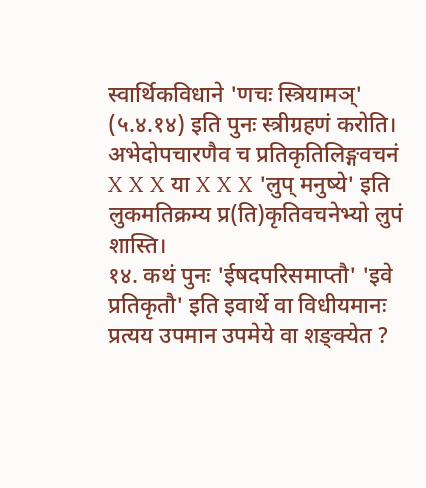स्वार्थिकविधाने 'णचः स्त्रियामञ्' (५.४.१४) इति पुनः स्त्रीग्रहणं करोति। अभेदोपचारणैव च प्रतिकृतिलिङ्गवचनं X X X या X X X 'लुप् मनुष्ये' इति लुकमतिक्रम्य प्र(ति)कृतिवचनेभ्यो लुपं शास्ति।
१४. कथं पुनः 'ईषदपरिसमाप्तौ' 'इवे प्रतिकृतौ' इति इवार्थे वा विधीयमानः प्रत्यय उपमान उपमेये वा शङ्क्येत ?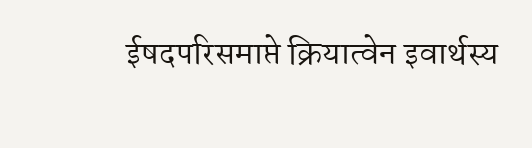ईषदपरिसमाप्ते क्रियात्वेन इवार्थस्य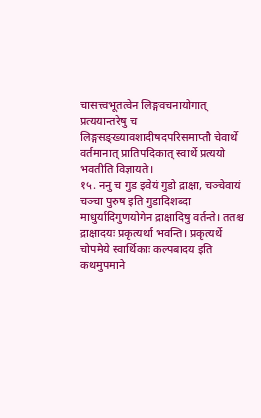चासत्त्वभूतत्वेन लिङ्गवचनायोगात् प्रत्ययान्तरेषु च लिङ्गसङ्ख्यावशादीषदपरिसमाप्तौ चेवार्थे वर्तमानात् प्रातिपदिकात् स्वार्थे प्रत्ययो भवतीति विज्ञायते।
१५. ननु च गुड इवेयं गुडो द्राक्षा, चञ्चेवायं चञ्चा पुरुष इति गुडादिशब्दा माधुर्यादिगुणयोगेन द्राक्षादिषु वर्तन्ते। ततश्च द्राक्षादयः प्रकृत्यर्था भवन्ति। प्रकृत्यर्थे चोपमेये स्वार्थिकाः कल्पबादय इति कथमुपमाने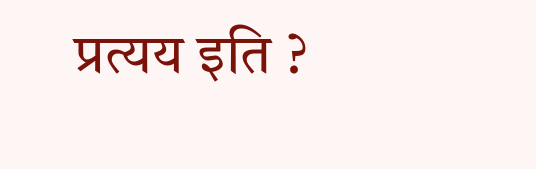प्रत्यय इति ?